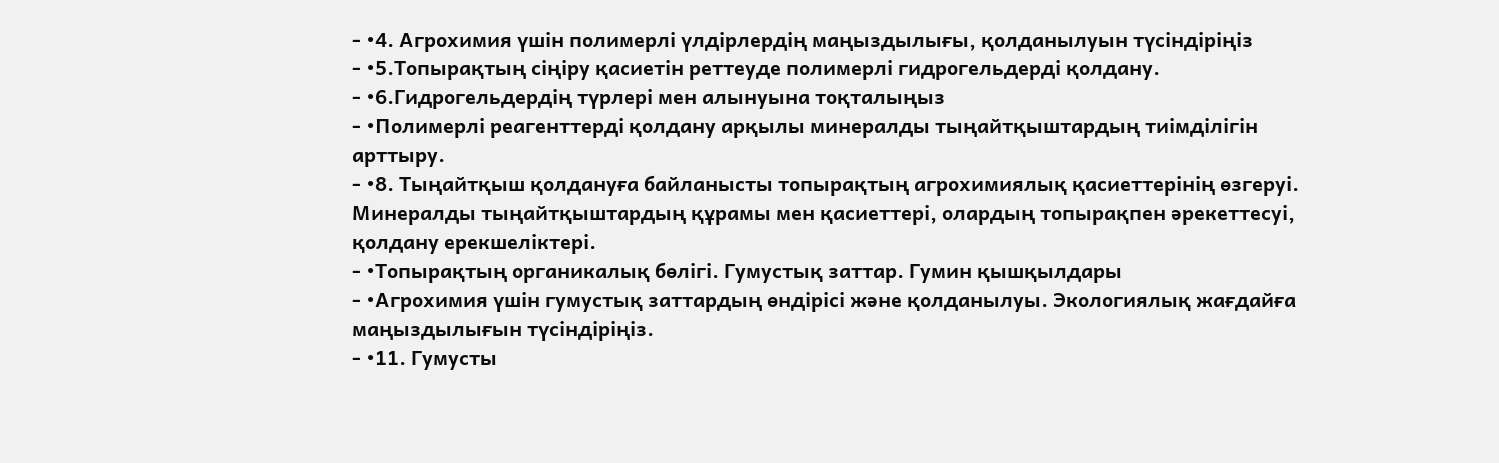- •4. Агрохимия үшін полимерлі үлдірлердің маңыздылығы, қолданылуын түсіндіріңіз
- •5.Топырақтың сіңіру қасиетін реттеуде полимерлі гидрогельдерді қолдану.
- •6.Гидрогельдердің түрлері мен алынуына тоқталыңыз
- •Полимерлі реагенттерді қолдану арқылы минералды тыңайтқыштардың тиімділігін арттыру.
- •8. Тыңайтқыш қолдануға байланысты топырақтың агрохимиялық қасиеттерінің өзгеруі. Минералды тыңайтқыштардың құрамы мен қасиеттері, олардың топырақпен әрекеттесуі, қолдану ерекшеліктері.
- •Топырақтың органикалық бөлігі. Гумустық заттар. Гумин қышқылдары
- •Агрохимия үшін гумустық заттардың өндірісі және қолданылуы. Экологиялық жағдайға маңыздылығын түсіндіріңіз.
- •11. Гумусты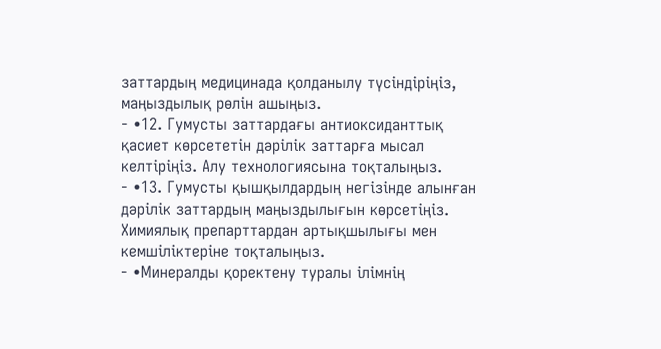заттардың медицинада қолданылу түсіндіріңіз, маңыздылық рөлін ашыңыз.
- •12. Гумусты заттардағы антиоксиданттық қасиет көрсететін дәрілік заттарға мысал келтіріңіз. Алу технологиясына тоқталыңыз.
- •13. Гумусты қышқылдардың негізінде алынған дәрілік заттардың маңыздылығын көрсетіңіз. Химиялық препарттардан артықшылығы мен кемшіліктеріне тоқталыңыз.
- •Минералды қоректену туралы ілімнің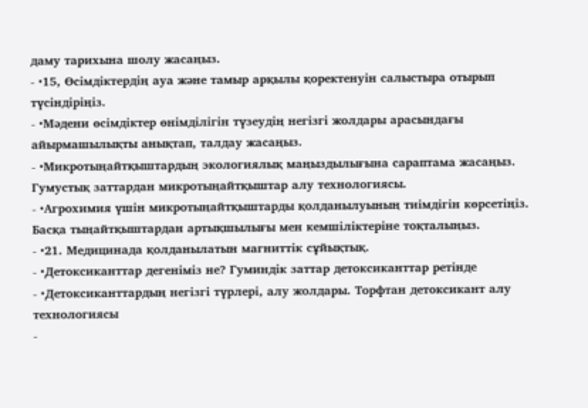даму тарихына шолу жасаңыз.
- •15, Өсімдіктердің ауа және тамыр арқылы қоректенуін салыстыра отырып түсіндіріңіз.
- •Мәдени өсімдіктер өнімділігін түзеудің негізгі жолдары арасындағы айырмашылықты анықтап, талдау жасаңыз.
- •Микротыңайтқыштардың экологиялық маңыздылығына сараптама жасаңыз. Гумустық заттардан микротыңайтқыштар алу технологиясы.
- •Агрохимия үшін микротыңайтқыштарды қолданылуының тиімдігін көрсетіңіз. Басқа тыңайтқыштардан артықшылығы мен кемшіліктеріне тоқталыңыз.
- •21. Медицинада қолданылатын магниттік сұйықтық.
- •Детоксиканттар дегеніміз не? Гуминдік заттар детоксиканттар ретінде
- •Детоксиканттардың негізгі түрлері, алу жолдары. Торфтан детоксикант алу технологиясы
-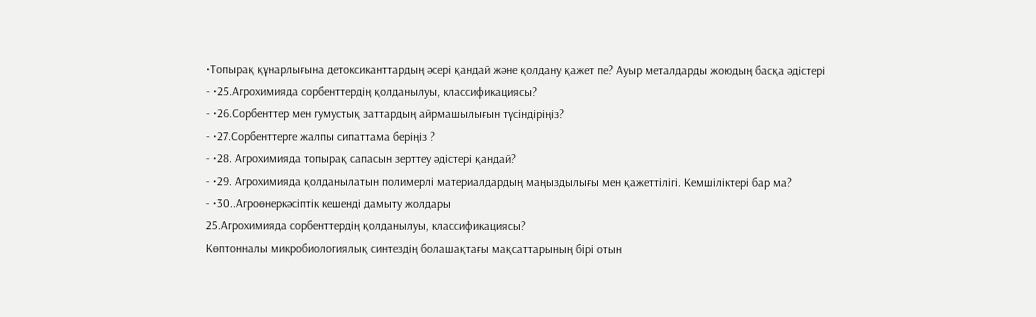•Топырақ құнарлығына детоксиканттардың әсері қандай және қолдану қажет пе? Ауыр металдарды жоюдың басқа әдістері
- •25.Агрохимияда сорбенттердің қолданылуы, классификациясы?
- •26.Сорбенттер мен гумустық заттардың айрмашылығын түсіндіріңіз?
- •27.Сорбенттерге жалпы сипаттама беріңіз ?
- •28. Агрохимияда топырақ сапасын зерттеу әдістері қандай?
- •29. Агрохимияда қолданылатын полимерлі материалдардың маңыздылығы мен қажеттілігі. Кемшіліктері бар ма?
- •30..Агроөнеркәсіптік кешенді дамыту жолдары
25.Агрохимияда сорбенттердің қолданылуы, классификациясы?
Көптонналы микробиологиялық синтездің болашақтағы мақсаттарының бірі отын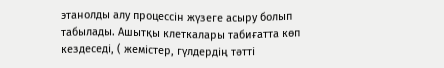этанолды алу процессін жүзеге асыру болып табылады. Ашытқы клеткалары табиғатта көп кездеседі, ( жемістер, гүлдердің тәтті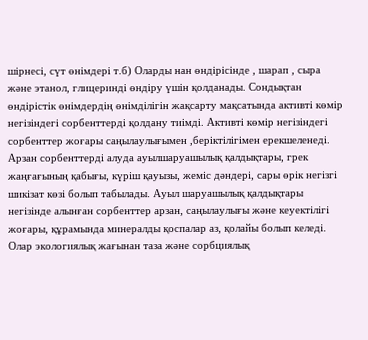шірнесі, сүт өнімдері т.б) Оларды нан өндірісінде , шарап , сыра және этанол, глицеринді өндіру үшін қолданады. Сондықтан өндірістік өнімдердің өнімділігін жақсарту мақсатында активті көмір негізіндегі сорбенттерді қолдану тиімді. Активті көмір негізіндегі сорбенттер жоғары саңылаулығымен ,беріктілігімен ерекшеленеді. Арзан сорбенттерді алуда ауылшаруашылық қалдықтары, грек жаңғағының қабығы, күріш қауызы, жеміс дәндері, сары өрік негізгі шикізат көзі болып табылады. Ауыл шаруашылық қалдықтары негізінде алынған сорбенттер арзан, саңылаулығы және кеуектілігі жоғары, құрамында минералды қоспалар аз, қолайы болып келеді. Олар экологиялық жағынан таза және сорбциялық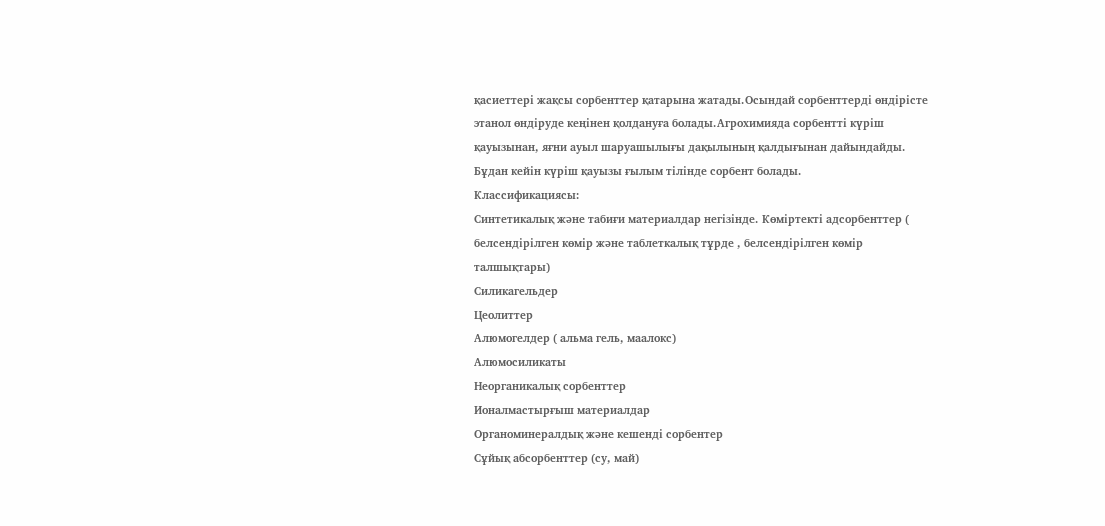қасиеттері жақсы сорбенттер қатарына жатады.Осындай сорбенттерді өндірісте этанол өндіруде кеңінен қолдануға болады.Агрохимияда сорбентті күріш қауызынан, яғни ауыл шаруашылығы дақылының қалдығынан дайындайды. Бұдан кейін күріш қауызы ғылым тілінде сорбент болады.
Классификациясы:
Синтетикалық және табиғи материалдар негізінде. Көміртекті адсорбенттер ( белсендірілген көмір және таблеткалық тұрде , белсендірілген көмір талшықтары)
Силикагельдер
Цеолиттер
Алюмогелдер ( альма гель, маалокс)
Алюмосиликаты
Неорганикалық сорбенттер
Ионалмастырғыш материалдар
Органоминералдық және кешенді сорбентер
Сұйық абсорбенттер (су, май)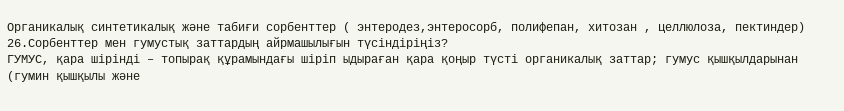Органикалық синтетикалық және табиғи сорбенттер ( энтеродез,энтеросорб, полифепан, хитозан , целлюлоза, пектиндер)
26.Сорбенттер мен гумустық заттардың айрмашылығын түсіндіріңіз?
ГУМУС, қара шірінді – топырақ құрамындағы шіріп ыдыраған қара қоңыр түсті органикалық заттар; гумус қышқылдарынан (гумин қышқылы және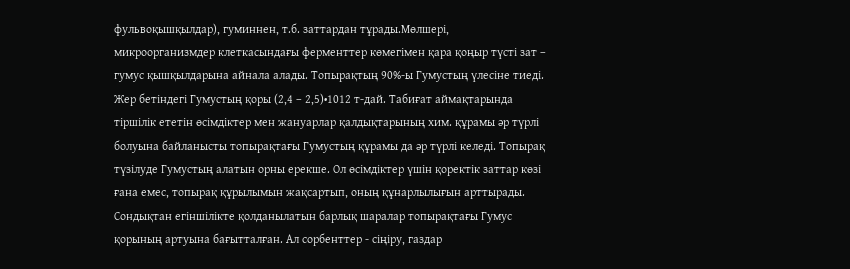фульвоқышқылдар), гуминнен, т.б. заттардан тұрады.Мөлшері, микроорганизмдер клеткасындағы ферменттер көмегімен қара қоңыр түсті зат – гумус қышқылдарына айнала алады. Топырақтың 90%-ы Гумустың үлесіне тиеді. Жер бетіндегі Гумустың қоры (2,4 – 2,5)•1012 т-дай. Табиғат аймақтарында тіршілік ететін өсімдіктер мен жануарлар қалдықтарының хим. құрамы әр түрлі болуына байланысты топырақтағы Гумустың құрамы да әр түрлі келеді. Топырақ түзілуде Гумустың алатын орны ерекше. Ол өсімдіктер үшін қоректік заттар көзі ғана емес, топырақ құрылымын жақсартып, оның құнарлылығын арттырады. Сондықтан егіншілікте қолданылатын барлық шаралар топырақтағы Гумус қорының артуына бағытталған. Ал сорбенттер - сіңіру, газдар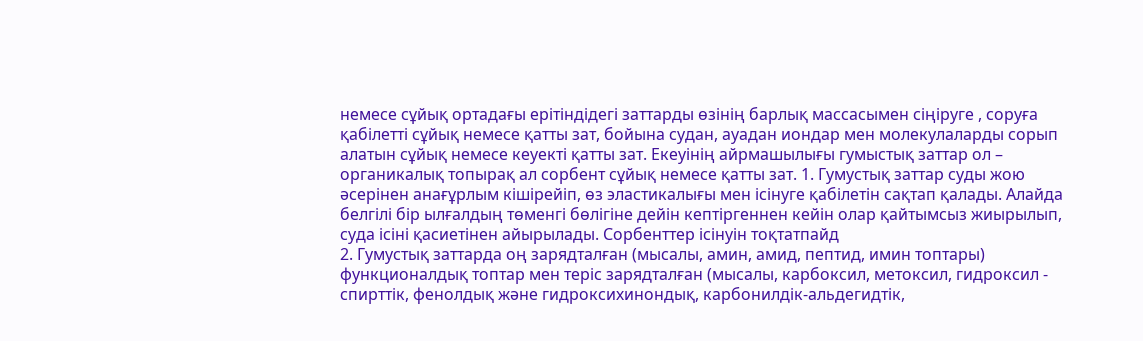немесе сұйық ортадағы ерітіндідегі заттарды өзінің барлық массасымен сіңіруге , соруға қабілетті сұйық немесе қатты зат, бойына судан, ауадан иондар мен молекулаларды сорып алатын сұйық немесе кеуекті қатты зат. Екеуінің айрмашылығы гумыстық заттар ол – органикалық топырақ ал сорбент сұйық немесе қатты зат. 1. Гумустық заттар суды жою әсерінен анағұрлым кішірейіп, өз эластикалығы мен ісінуге қабілетін сақтап қалады. Алайда белгілі бір ылғалдың төменгі бөлігіне дейін кептіргеннен кейін олар қайтымсыз жиырылып, суда ісіні қасиетінен айырылады. Сорбенттер ісінуін тоқтатпайд
2. Гумустық заттарда оң зарядталған (мысалы, амин, амид, пептид, имин топтары) функционалдық топтар мен теріс зарядталған (мысалы, карбоксил, метоксил, гидроксил - спирттік, фенолдық және гидроксихинондық, карбонилдік-альдегидтік,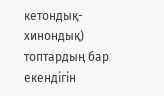кетондық-хинондық) топтардың бар екендігін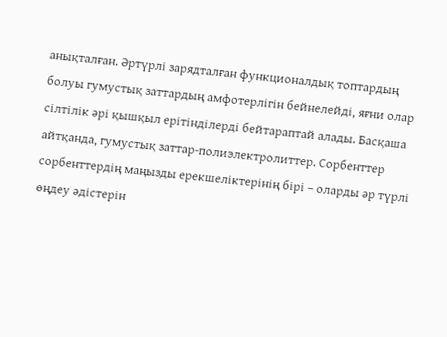анықталған. Әртүрлі зарядталған функционалдық топтардың болуы гумустық заттардың амфотерлігін бейнелейді, яғни олар сілтілік әрі қышқыл ерітінділерді бейтараптай алады. Басқаша айтқанда, гумустық заттар-полиэлектролиттер. Сорбенттер сорбенттердің маңызды ерекшеліктерінің бірі – оларды әр түрлі өңдеу әдістерін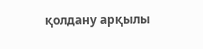қолдану арқылы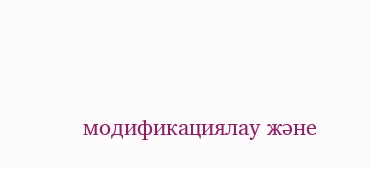модификациялау және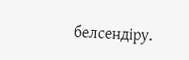белсендіру.